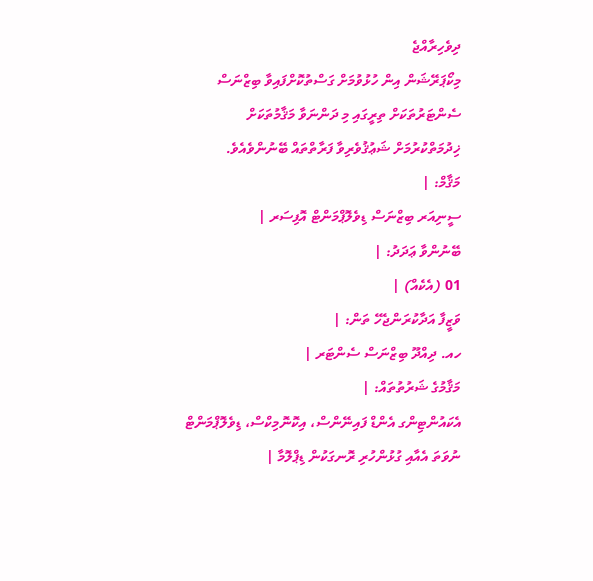ދިވެހިރާއްޖެ
މިކޯޕަރޭޝަން އިން ހުޅުވުމަށް ގަސްތުކޮށްފައިވާ ބިޒްނަސް ސެންޓަރުތަކަށް ތިރީގައި މި ދަންނަވާ މަޤާމުތަކަށް ޚިދުމަތްކުރުމަށް ޝަޢުޤުވެރިވާ ފަރާތްތައް ބޭނުންވެއެވެ.
މަޤާމް: |
ސީނިއަރ ބިޒްނަސް ޑިވެލޮޕްމަންޓް އޮފިސަރ |
ބޭނުންވާ ޢަދަދު: |
01 (އެކެއް) |
ވަޒީފާ އަދާކުރަންޖެހޭ ތަން: |
ހއ. ދިއްދޫ ބިޒްނަސް ސެންޓަރ |
މަޤާމުގެ ޝަރުތުތައް: |
އެކައުންޓިންގ އެންޑް ފައިނޭންސް، އިކޮނޮމިކްސް، ޑިވެލޮޕްމަންޓް ނުވަތަ އެއާއި ގުޅުންހުރި ރޮނގަކުން ޑިޕްލޮމާ |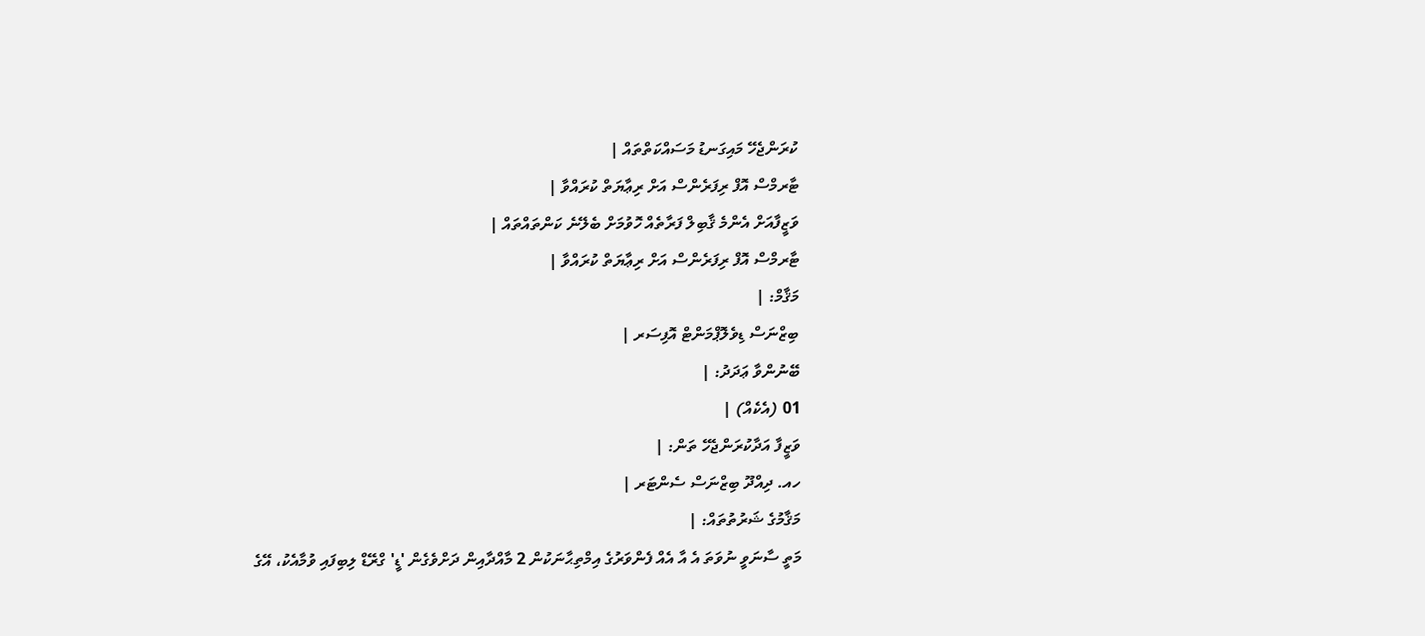ކުރަންޖެހޭ މައިގަނޑު މަސައްކަތްތައް |
ޓާރމްސް އޮފް ރިފަރެންސް އަށް ރިޢާޔަތް ކުރައްވާ |
ވަޒީފާއަށް އެންމެ ޤާބިލް ފަރާތެއް ހޮވުމަށް ބެލޭނެ ކަންތައްތައް |
ޓާރމްސް އޮފް ރިފަރެންސް އަށް ރިޢާޔަތް ކުރައްވާ |
މަޤާމް: |
ބިޒްނަސް ޑިވެލޮޕްމަންޓް އޮފިސަރ |
ބޭނުންވާ ޢަދަދު: |
01 (އެކެއް) |
ވަޒީފާ އަދާކުރަންޖެހޭ ތަން: |
ހއ. ދިއްދޫ ބިޒްނަސް ސެންޓަރ |
މަޤާމުގެ ޝަރުތުތައް: |
މަތީ ސާނަވީ ނުވަތަ އެ އާ އެއް ފެންވަރުގެ އިމްތިޙާނަކުން 2 މާއްދާއިން ދަށްވެގެން 'ޑީ' ގްރޭޑް ލިބިފައި ވުމާއެކު، އޭގެ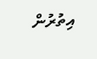އިތުރުން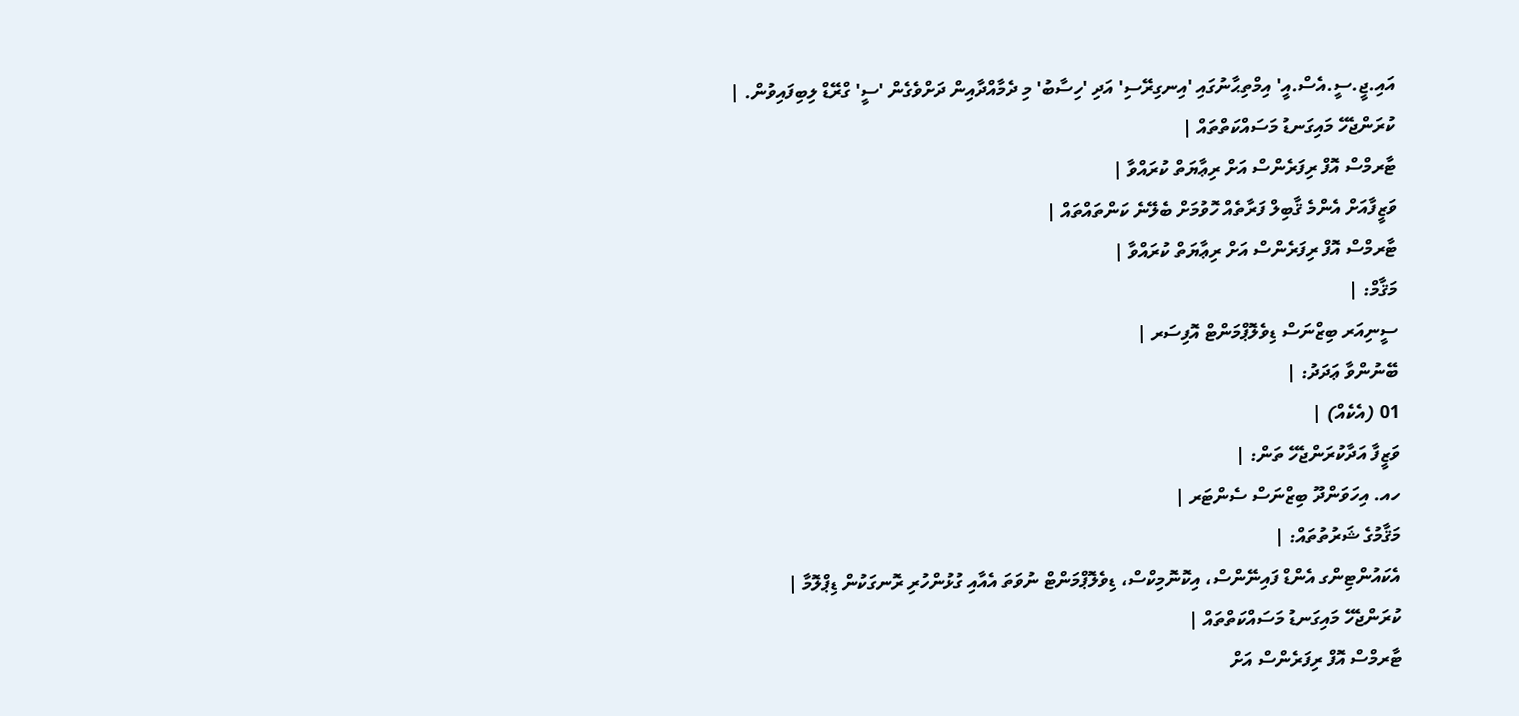އައި.ޖީ.ސީ.އެސް.އީ' އިމްތިޙާނުގައި 'އިނގިރޭސި' އަދި 'ހިސާބު' މި ދެމާއްދާއިން ދަށްވެގެން 'ސީ' ގްރޭޑް ލިބިފައިވުން. |
ކުރަންޖެހޭ މައިގަނޑު މަސައްކަތްތައް |
ޓާރމްސް އޮފް ރިފަރެންސް އަށް ރިޢާޔަތް ކުރައްވާ |
ވަޒީފާއަށް އެންމެ ޤާބިލް ފަރާތެއް ހޮވުމަށް ބެލޭނެ ކަންތައްތައް |
ޓާރމްސް އޮފް ރިފަރެންސް އަށް ރިޢާޔަތް ކުރައްވާ |
މަޤާމް: |
ސީނިއަރ ބިޒްނަސް ޑިވެލޮޕްމަންޓް އޮފިސަރ |
ބޭނުންވާ ޢަދަދު: |
01 (އެކެއް) |
ވަޒީފާ އަދާކުރަންޖެހޭ ތަން: |
ހއ. އިހަވަންދޫ ބިޒްނަސް ސެންޓަރ |
މަޤާމުގެ ޝަރުތުތައް: |
އެކައުންޓިންގ އެންޑް ފައިނޭންސް، އިކޮނޮމިކްސް، ޑިވެލޮޕްމަންޓް ނުވަތަ އެއާއި ގުޅުންހުރި ރޮނގަކުން ޑިޕްލޮމާ |
ކުރަންޖެހޭ މައިގަނޑު މަސައްކަތްތައް |
ޓާރމްސް އޮފް ރިފަރެންސް އަށް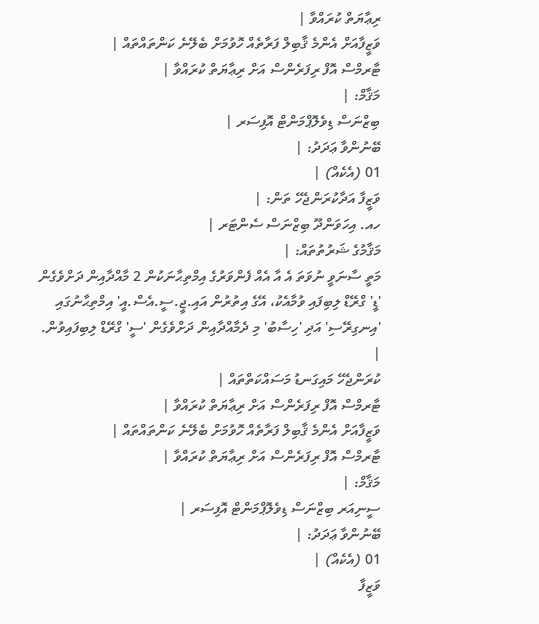ރިޢާޔަތް ކުރައްވާ |
ވަޒީފާއަށް އެންމެ ޤާބިލް ފަރާތެއް ހޮވުމަށް ބެލޭނެ ކަންތައްތައް |
ޓާރމްސް އޮފް ރިފަރެންސް އަށް ރިޢާޔަތް ކުރައްވާ |
މަޤާމް: |
ބިޒްނަސް ޑިވެލޮޕްމަންޓް އޮފިސަރ |
ބޭނުންވާ ޢަދަދު: |
01 (އެކެއް) |
ވަޒީފާ އަދާކުރަންޖެހޭ ތަން: |
ހއ. އިހަވަންދޫ ބިޒްނަސް ސެންޓަރ |
މަޤާމުގެ ޝަރުތުތައް: |
މަތީ ސާނަވީ ނުވަތަ އެ އާ އެއް ފެންވަރުގެ އިމްތިޙާނަކުން 2 މާއްދާއިން ދަށްވެގެން 'ޑީ' ގްރޭޑް ލިބިފައި ވުމާއެކު، އޭގެ އިތުރުން އައި.ޖީ.ސީ.އެސް.އީ' އިމްތިޙާނުގައި 'އިނގިރޭސި' އަދި 'ހިސާބު' މި ދެމާއްދާއިން ދަށްވެގެން 'ސީ' ގްރޭޑް ލިބިފައިވުން. |
ކުރަންޖެހޭ މައިގަނޑު މަސައްކަތްތައް |
ޓާރމްސް އޮފް ރިފަރެންސް އަށް ރިޢާޔަތް ކުރައްވާ |
ވަޒީފާއަށް އެންމެ ޤާބިލް ފަރާތެއް ހޮވުމަށް ބެލޭނެ ކަންތައްތައް |
ޓާރމްސް އޮފް ރިފަރެންސް އަށް ރިޢާޔަތް ކުރައްވާ |
މަޤާމް: |
ސީނިއަރ ބިޒްނަސް ޑިވެލޮޕްމަންޓް އޮފިސަރ |
ބޭނުންވާ ޢަދަދު: |
01 (އެކެއް) |
ވަޒީފާ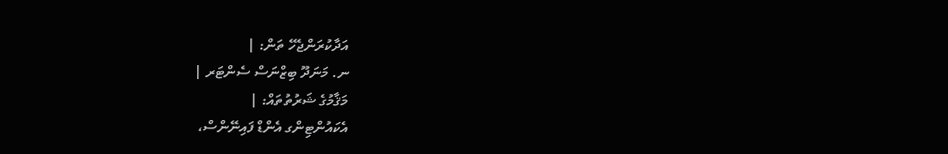އަދާކުރަންޖެހޭ ތަން: |
ނ. މަނަދޫ ބިޒްނަސް ސެންޓަރ |
މަޤާމުގެ ޝަރުތުތައް: |
އެކައުންޓިންގ އެންޑް ފައިނޭންސް،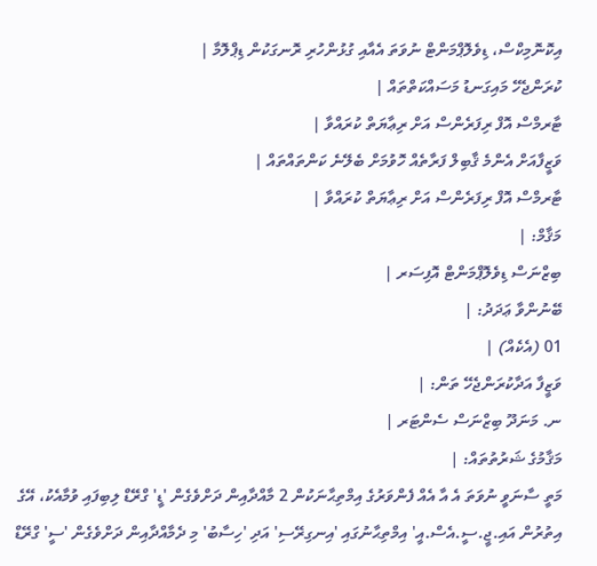އިކޮނޮމިކްސް، ޑިވެލޮޕްމަންޓް ނުވަތަ އެއާއި ގުޅުންހުރި ރޮނގަކުން ޑިޕްލޮމާ |
ކުރަންޖެހޭ މައިގަނޑު މަސައްކަތްތައް |
ޓާރމްސް އޮފް ރިފަރެންސް އަށް ރިޢާޔަތް ކުރައްވާ |
ވަޒީފާއަށް އެންމެ ޤާބިލް ފަރާތެއް ހޮވުމަށް ބެލޭނެ ކަންތައްތައް |
ޓާރމްސް އޮފް ރިފަރެންސް އަށް ރިޢާޔަތް ކުރައްވާ |
މަޤާމް: |
ބިޒްނަސް ޑިވެލޮޕްމަންޓް އޮފިސަރ |
ބޭނުންވާ ޢަދަދު: |
01 (އެކެއް) |
ވަޒީފާ އަދާކުރަންޖެހޭ ތަން: |
ނ. މަނަދޫ ބިޒްނަސް ސެންޓަރ |
މަޤާމުގެ ޝަރުތުތައް: |
މަތީ ސާނަވީ ނުވަތަ އެ އާ އެއް ފެންވަރުގެ އިމްތިޙާނަކުން 2 މާއްދާއިން ދަށްވެގެން 'ޑީ' ގްރޭޑް ލިބިފައި ވުމާއެކު، އޭގެ އިތުރުން އައި.ޖީ.ސީ.އެސް.އީ' އިމްތިޙާނުގައި 'އިނގިރޭސި' އަދި 'ހިސާބު' މި ދެމާއްދާއިން ދަށްވެގެން 'ސީ' ގްރޭޑް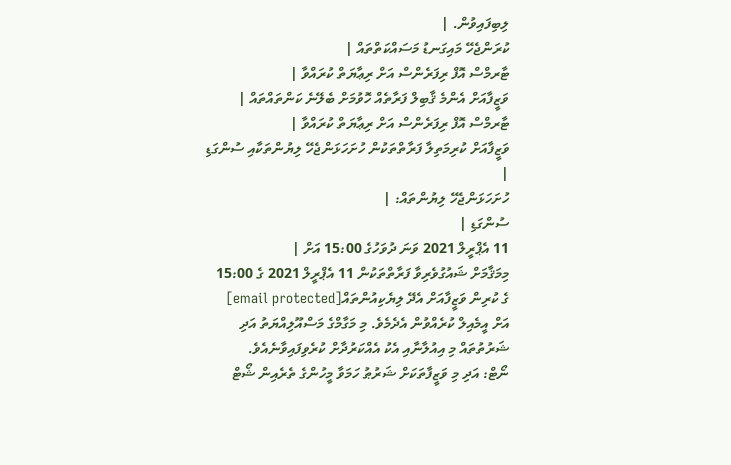ލިބިފައިވުން. |
ކުރަންޖެހޭ މައިގަނޑު މަސައްކަތްތައް |
ޓާރމްސް އޮފް ރިފަރެންސް އަށް ރިޢާޔަތް ކުރައްވާ |
ވަޒީފާއަށް އެންމެ ޤާބިލް ފަރާތެއް ހޮވުމަށް ބެލޭނެ ކަންތައްތައް |
ޓާރމްސް އޮފް ރިފަރެންސް އަށް ރިޢާޔަތް ކުރައްވާ |
ވަޒީފާއަށް ކުރިމަތިލާ ފަރާތްތަކުން ހުށަހަޅަންޖެހޭ ލިޔުންތަކާއި ސުންގަޑި |
ހުށަހަޅަންޖެހޭ ލިޔުންތައް: |
ސުންގަޑި |
11 އެޕްރީލް 2021 ވަނަ ދުވަހުގެ 15:00 އަށް |
މިމަޤާމަށް ޝައުގުވެރިވާ ފަރާތްތަކުން 11 އެޕްރީލް 2021 ގެ 15:00 ގެ ކުރިން ވަޒީފާއަށް އެދޭ ލިޔެކިއުންތައް[email protected] އަށް އީމެއިލް ކުރެއްވުން އެދެމެވެ. މި މަގާމްގެ މަސްއޫލިއްޔަތު އަދި ޝަރުތުތައް މި އިއުލާނާއި އެކު އެއްކަރުދާށް ކުރެވިފައިވާނެއެވެ.
ނޯޓް: އަދި މި ވަޒީފާތަކަށް ޝަރުޠު ހަމަވާ މީހުންގެ ތެރެއިން ޝޯޓް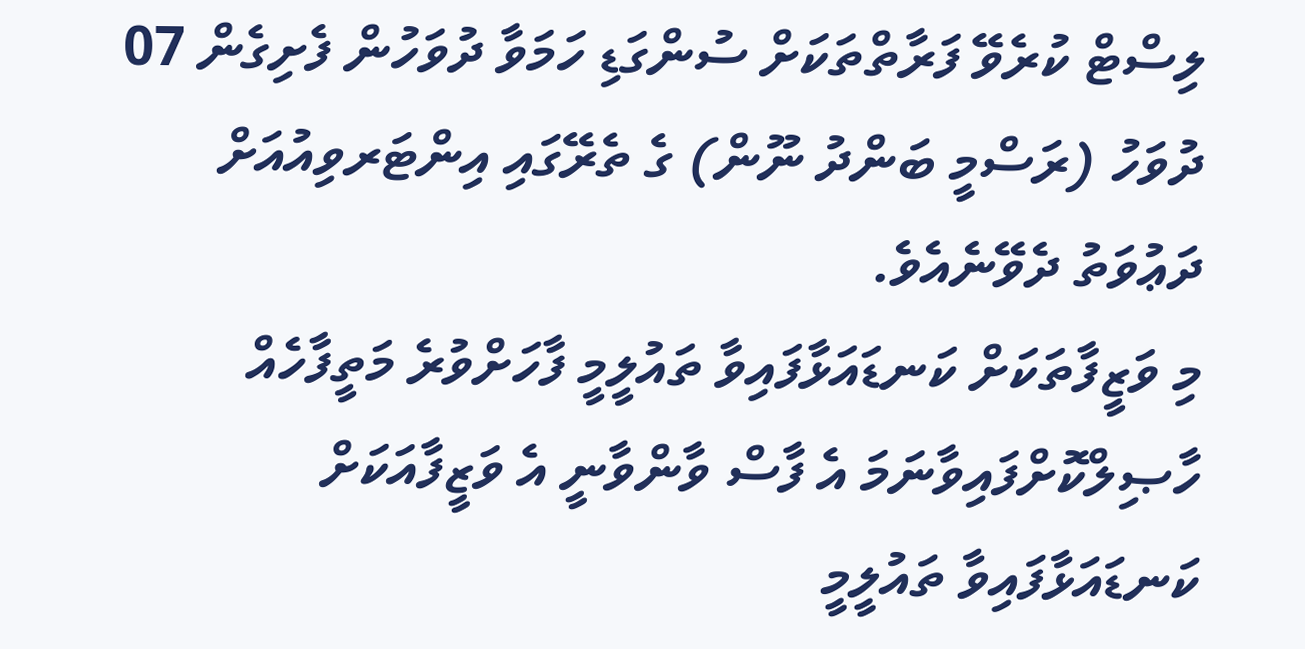ލިސްޓް ކުރެވޭ ފަރާތްތަކަށް ސުންގަޑި ހަމަވާ ދުވަހުން ފެށިގެން 07 ދުވަހު (ރަސްމީ ބަންދު ނޫން) ގެ ތެރޭގައި އިންޓަރވިއުއަށް ދަޢުވަތު ދެވޭނެއެވެ.
މި ވަޒީފާތަކަށް ކަނޑައަޅާފައިވާ ތައުލީމީ ފާހަށްވުރެ މަތީފާހެއް ހާޞިލްކޮށްފައިވާނަމަ އެ ފާސް ވާންވާނީ އެ ވަޒީފާއަކަށް ކަނޑައަޅާފައިވާ ތައުލީމީ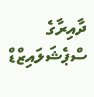ދާއިރާގެ ސްޕެޝަލައިޒްޑް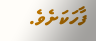ފާހަކަށެވެ.